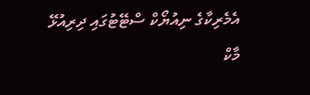އެމެރިކާގެ ނިއުޔޯކް ސްޓޭޓުގައި ދިރިއުޅޭ މާކް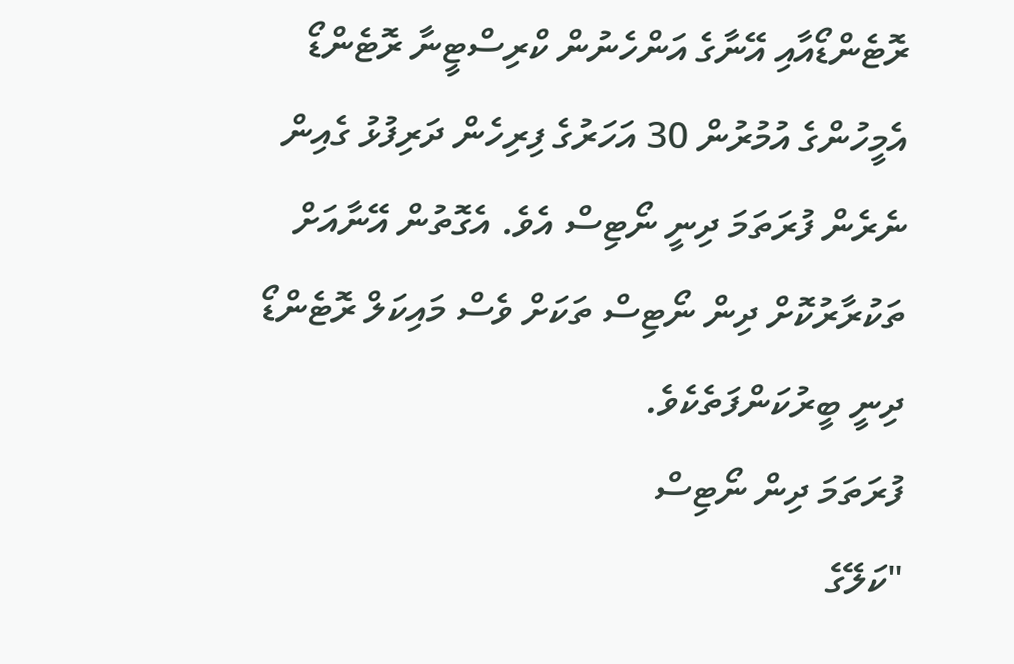ރޮޓެންޑޯއާއި އޭނާގެ އަންހެނުން ކްރިސްޓީނާ ރޮޓެންޑޯ އެމީހުންގެ އުމުރުން 30 އަހަރުގެ ފިރިހެން ދަރިފުޅު ގެއިން ނެރެން ފުރަތަމަ ދިނީ ނޯޓިސް އެވެ. އެގޮތުން އޭނާއަށް ތަކުރާރުކޮށް ދިން ނޯޓިސް ތަކަށް ވެސް މައިކަލް ރޮޓެންޑޯ ދިނީ ބީރުކަންފަތެކެވެ.
ފުރަތަމަ ދިން ނޯޓިސް
"ކަލޭގެ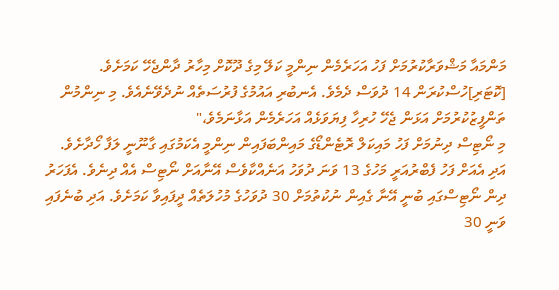މަންމައާ މަޝްވަރާކުރުމަށް ފަހު އަހަރެމެން ނިންމީ ކަލޭ މިގެ ދޫކޮށް މިހާރު ދާންޖެހޭ ކަމަށެވެ. [ކޮޓަރި]ހުސްކުރަން 14 ދުވަސް ދެމެވެ. އެނބުރި އައުމުގެ ފުރުސަތެއް ނުދެވޭނެއެވެ. މި ނިންމުން ތަންފީޒުކުރުމަށް އަޅަން ޖެހޭ ހުރިހާ ފިޔަވަޅެއް އަހަރެމެން އަޅާނަމެވެ،"
މި ނޯޓިސް ދިނުމަށް ފަހު މައިކަލް ރޮޓެންޑޯގެ މައިންބަފައިން ނިންމީ އެކަމުގައި ގާނޫނީ ލަފާ ހޯދާށެވެ. އަދި އެއަށް ފަހު ފެބްރުއަރީ މަހުގެ 13 ވަނަ ދުވަހު އަނެއްކާވެސް އޭނާއަށް ނޯޓިސް އެއް ދިނެވެ. އެފަހަރު ދިން ނޯޓިސްގައި ބުނީ އޭނާ ގެއިން ނުކުތުމަށް 30 ދުވަހުގެ މުހުލަތެއް ދީފައިވާ ކަމަށެވެ. އަދި ބުނެފައި ވަނީ 30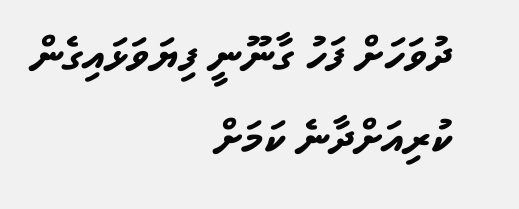ދުވަހަށް ފަހު ގާނޫނީ ފިޔަވަޅައިގެން ކުރިއަށްދާނެ ކަމަށް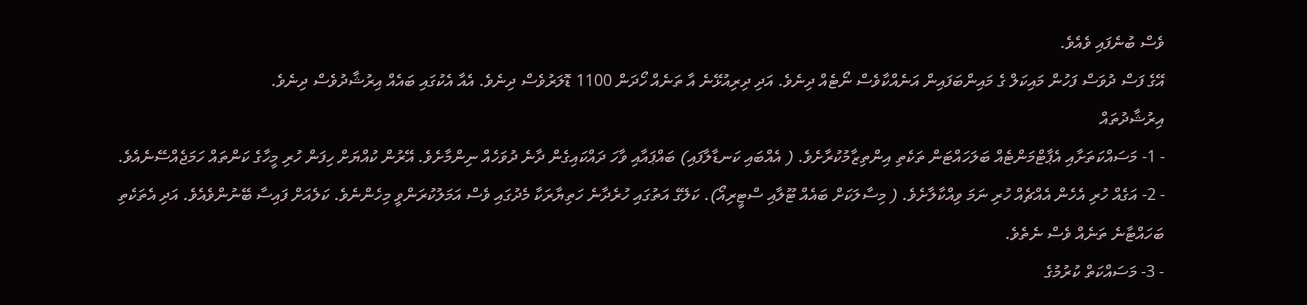ވެސް ބުނެފައި ވެއެވެ.
އޭގެ ފަސް ދުވަސް ފަހުން މައިކަލް ގެ މައިންބަފައިން އަނެއްކާވެސް ނޯޓެއް ދިނެވެ. އަދި ދިރިއުޅޭނެ އާ ތަނެއް ހޯދަން 1100 ޑޮލަރުވެސް ދިނެވެ. އެއާ އެކުގައި ބައެއް އިރުޝާދުވެސް ދިނެވެ.
އިރުޝާދުތައް
- 1- މަސައްކަތަށާއި އެޕާޓްމަންޓެއް ބަލަހައްޓަން ތަކެތި އިންތިޒާމުކުރާށެވެ. ( އެއްބައި ކަނޑާލާފައި) ބައްޕައާއި ވާހަ ދައްކައިގެން ދާނެ ދުވަހެއް ނިންމާށެވެ. އޭރުން ކުއްޔަށް ހިފަން ހުރި މީހާގެ ކަންތައް ހަމަޖެއްސޭނެއެވެ.
- 2- އަގެއް ހުރި އެހެން އެއްޗެއް ހުރި ނަމަ ވިއްކާލާށެވެ. ( މިސާލަކަށް ބައެއް ޓޫލާއި ސްޓީރިއޯ). ކަލޭގެ އަތުގައި ހުރެދާނެ ހަތިޔާރަކާ މެދުގައި ވެސް އަމަލުކުރަންވީ މިހެންނެވެ. ކަލެއަށް ފައިސާ ބޭނުންވެއެވެ. އަދި އެތަކެތި ބަހައްޓާނެ ތަނެއް ވެސް ނެތެވެ.
- 3- މަސައްކަތް ކުރުމުގެ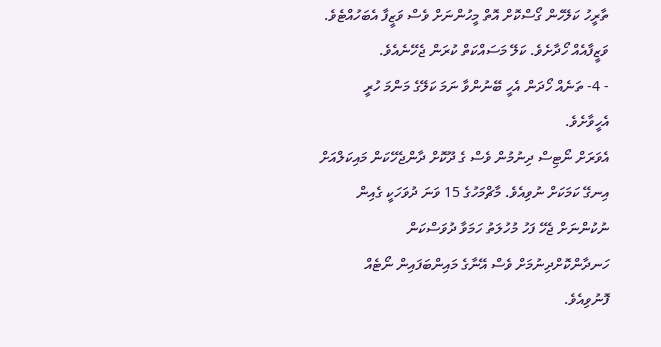ތާރީހު ކަލޭހެން ގޯސްކޮށް އޮތް މީހުންނަށް ވެސް ވަޒީފާ އެބަހުއްޓެވެ. ވަޒީފާއެއް ހޯދާށެވެ. ކަލޭ މަސައްކަތް ކުރަން ޖެހޭނެއެވެ.
- 4- ތަނެއް ހޯދަން އެހީ ބޭނުންވާ ނަމަ ކަލޭގެ މަންމަ ހުރީ އެހީވާށެވެ.
އެވަރަށް ނޯޓިސް ދިނުމުން ވެސް ގެ ދޫކޮށް ދާންޖެހޭކަން މައިކަލްއަށް އިނގޭ ކަމަކަށް ނުވިއެވެ. މާޗްމަހުގެ 15 ވަނަ ދުވަހަކީ ގެއިން ނުކުންނަށް ޖެހޭ ފަހު މުހުލަތު ހަމަވާ ދުވަސްކަން ހަނދާންކޮށްދިނުމަށް ވެސް އޭނާގެ މައިންބަފައިން ނޯޓެއް ފޮނުވިއެވެ.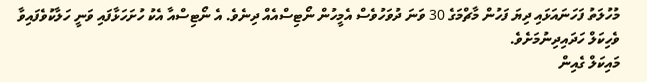މުހުލަތު ފަހަނައަޅައި ދިޔަ ފަހުން މާޗްމަގެ 30 ވަނަ ދުވަހުވެސް އެމީހުން ނޯޓިސްއެއް ދިނެވެ. އެ ނޯޓިސްއާ އެކު ހުށަހަޅާފައި ވަނީ ހަލާކުވެފައިވާ ވެހިކަލް ހަދައިދިނުމަށެވެ.
މައިކަލް ގެއިން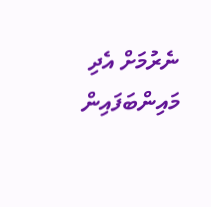ނެރުމަށް އެދި މައިންބަފައިން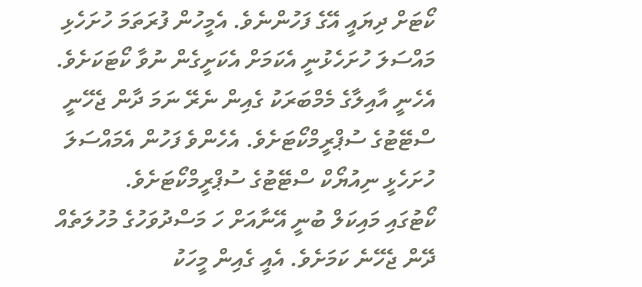ކޯޓަށް ދިޔައީ އޭގެ ފަހުންނެވެ. އެމީހުން ފުރަތަމަ ހުށަހެޅި މައްސަލަ ހުށަހެޅުނީ އެކަމަށް އެކަށީގެން ނުވާ ކޯޓަކަށެވެ. އެހެނީ އާއިލާގެ މެމްބަރަކު ގެއިން ނެރޭ ނަމަ ދާން ޖެހޭނީ ސްޓޭޓުގެ ސުޕްރީމްކޯޓަށެވެ. އެހެންވެ ފަހުން އެމައްސަލަ ހުށަހެޅީ ނިއުޔޯކް ސްޓޭޓުގެ ސުޕްރީމްކޯޓަށެވެ.
ކޯޓުގައި މައިކަލް ބުނީ އޭނާއަށް ހަ މަސްދުވަހުގެ މުހުލަތެއް ދޭން ޖެހޭނެ ކަމަށެވެ. އެއީ ގެއިން މީހަކު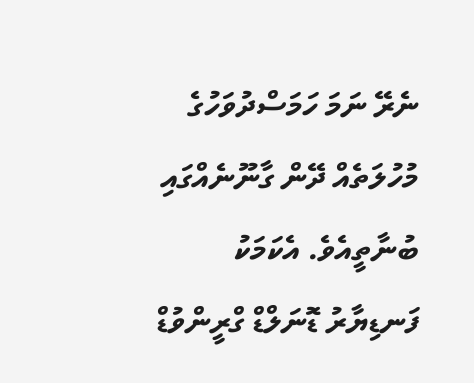ނެރޭ ނަމަ ހަމަސްދުވަހުގެ މުހުލަތެއް ދޭން ގާނޫނެއްގައި ބުނާތީއެވެ. އެކަމަކު ފަނޑިޔާރު ޑޮނަލްޑް ގްރީންވުޑް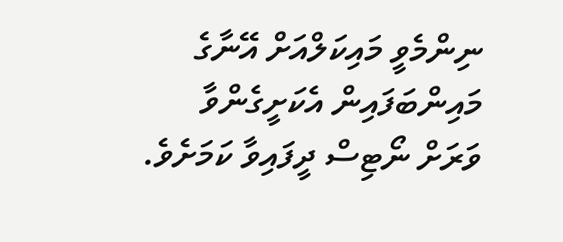ނިންމެވީ މައިކަލްއަށް އޭނާގެ މައިންބަފައިން އެކަށީގެންވާ ވަރަށް ނޯޓިސް ދީފައިވާ ކަމަށެވެ.